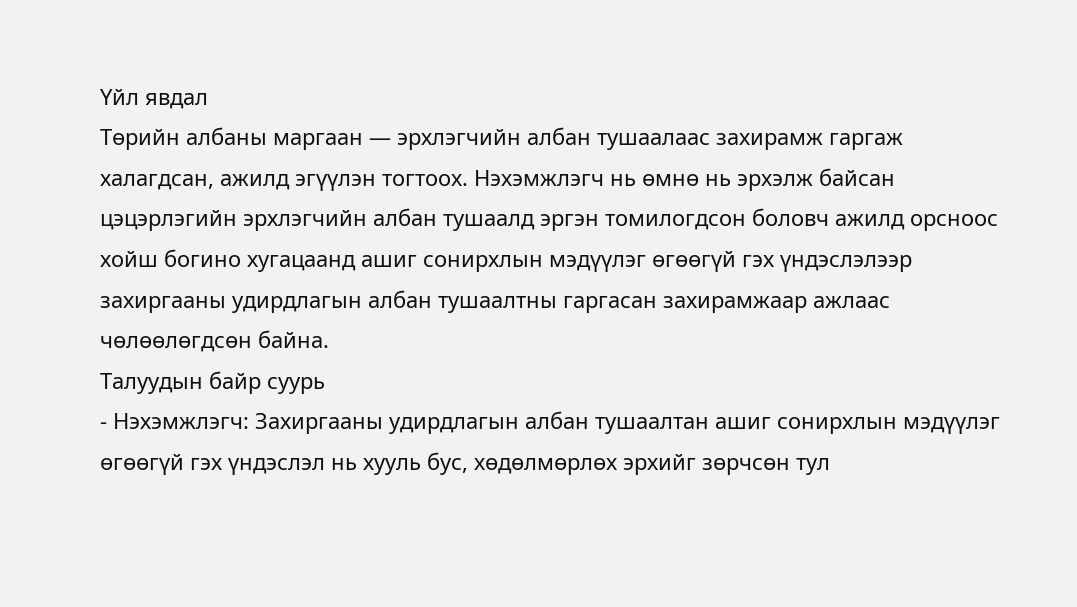Үйл явдал
Төрийн албаны маргаан — эрхлэгчийн албан тушаалаас захирамж гаргаж халагдсан, ажилд эгүүлэн тогтоох. Нэхэмжлэгч нь өмнө нь эрхэлж байсан цэцэрлэгийн эрхлэгчийн албан тушаалд эргэн томилогдсон боловч ажилд орсноос хойш богино хугацаанд ашиг сонирхлын мэдүүлэг өгөөгүй гэх үндэслэлээр захиргааны удирдлагын албан тушаалтны гаргасан захирамжаар ажлаас чөлөөлөгдсөн байна.
Талуудын байр суурь
- Нэхэмжлэгч: Захиргааны удирдлагын албан тушаалтан ашиг сонирхлын мэдүүлэг өгөөгүй гэх үндэслэл нь хууль бус, хөдөлмөрлөх эрхийг зөрчсөн тул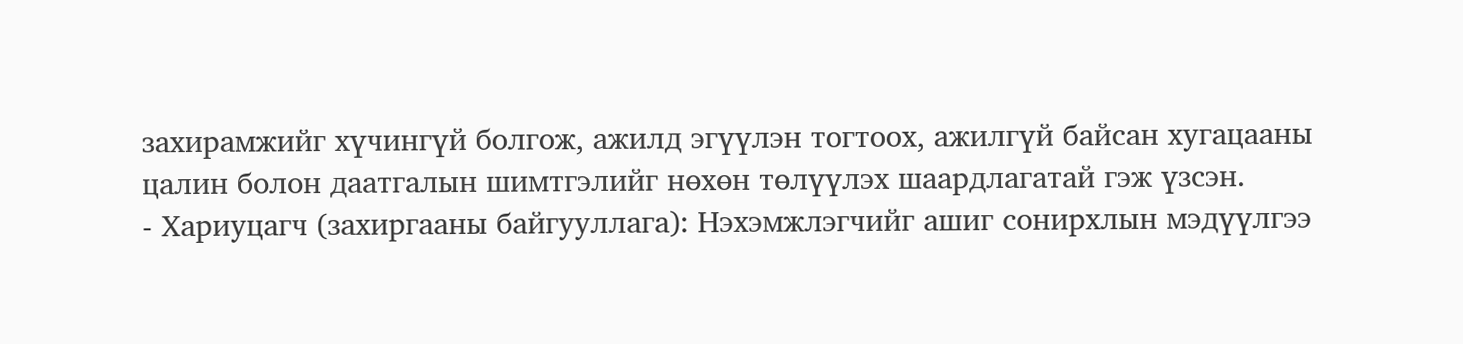захирамжийг хүчингүй болгож, ажилд эгүүлэн тогтоох, ажилгүй байсан хугацааны цалин болон даатгалын шимтгэлийг нөхөн төлүүлэх шаардлагатай гэж үзсэн.
- Хариуцагч (захиргааны байгууллага): Нэхэмжлэгчийг ашиг сонирхлын мэдүүлгээ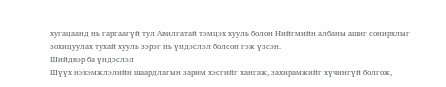хугацаанд нь гаргаагүй тул Авилгатай тэмцэх хууль болон Нийгмийн албаны ашиг сонирхлыг зохицуулах тухай хууль зэрэг нь үндэслэл болсон гэж үзсэн.
Шийдвэр ба үндэслэл
Шүүх нэхэмжлэлийн шаардлагын зарим хэсгийг хангаж, захирамжийг хүчингүй болгож,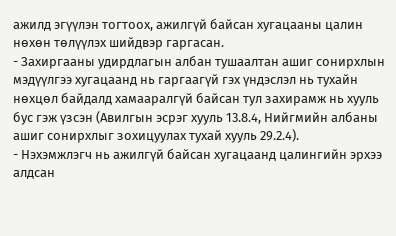ажилд эгүүлэн тогтоох, ажилгүй байсан хугацааны цалин нөхөн төлүүлэх шийдвэр гаргасан.
- Захиргааны удирдлагын албан тушаалтан ашиг сонирхлын мэдүүлгээ хугацаанд нь гаргаагүй гэх үндэслэл нь тухайн нөхцөл байдалд хамааралгүй байсан тул захирамж нь хууль бус гэж үзсэн (Авилгын эсрэг хууль 13.8.4, Нийгмийн албаны ашиг сонирхлыг зохицуулах тухай хууль 29.2.4).
- Нэхэмжлэгч нь ажилгүй байсан хугацаанд цалингийн эрхээ алдсан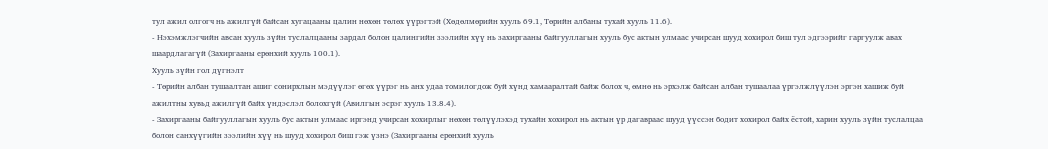тул ажил олгогч нь ажилгүй байсан хугацааны цалин нөхөн төлөх үүрэгтэй (Хөдөлмөрийн хууль 69.1, Төрийн албаны тухай хууль 11.6).
- Нэхэмжлэгчийн авсан хууль зүйн туслалцааны зардал болон цалингийн зээлийн хүү нь захиргааны байгууллагын хууль бус актын улмаас учирсан шууд хохирол биш тул эдгээрийг гаргуулж авах шаардлагагүй (Захиргааны ерөнхий хууль 100.1).
Хууль зүйн гол дүгнэлт
- Төрийн албан тушаалтан ашиг сонирхлын мэдүүлэг өгөх үүрэг нь анх удаа томилогдож буй хүнд хамааралтай байж болох ч, өмнө нь эрхэлж байсан албан тушаалаа үргэлжлүүлэн эргэн хашиж буй ажилтны хувьд ажилгүй байх үндэслэл болохгүй (Авилгын эсрэг хууль 13.8.4).
- Захиргааны байгууллагын хууль бус актын улмаас иргэнд учирсан хохирлыг нөхөн төлүүлэхэд тухайн хохирол нь актын үр дагавраас шууд үүссэн бодит хохирол байх ёстой, харин хууль зүйн туслалцаа болон санхүүгийн зээлийн хүү нь шууд хохирол биш гэж үзнэ (Захиргааны ерөнхий хууль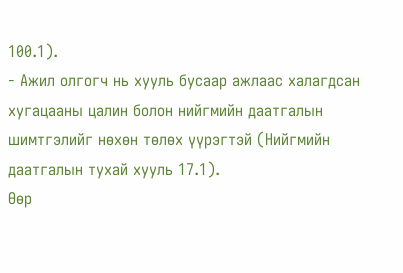100.1).
- Ажил олгогч нь хууль бусаар ажлаас халагдсан хугацааны цалин болон нийгмийн даатгалын шимтгэлийг нөхөн төлөх үүрэгтэй (Нийгмийн даатгалын тухай хууль 17.1).
Өөр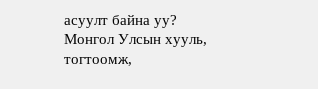асуулт байна уу?
Монгол Улсын хууль, тогтоомж,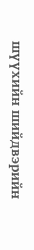шүүхийн шийдвэрийн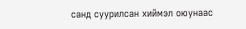санд суурилсан хиймэл оюунаас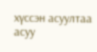хүссэн асуултаа асуу